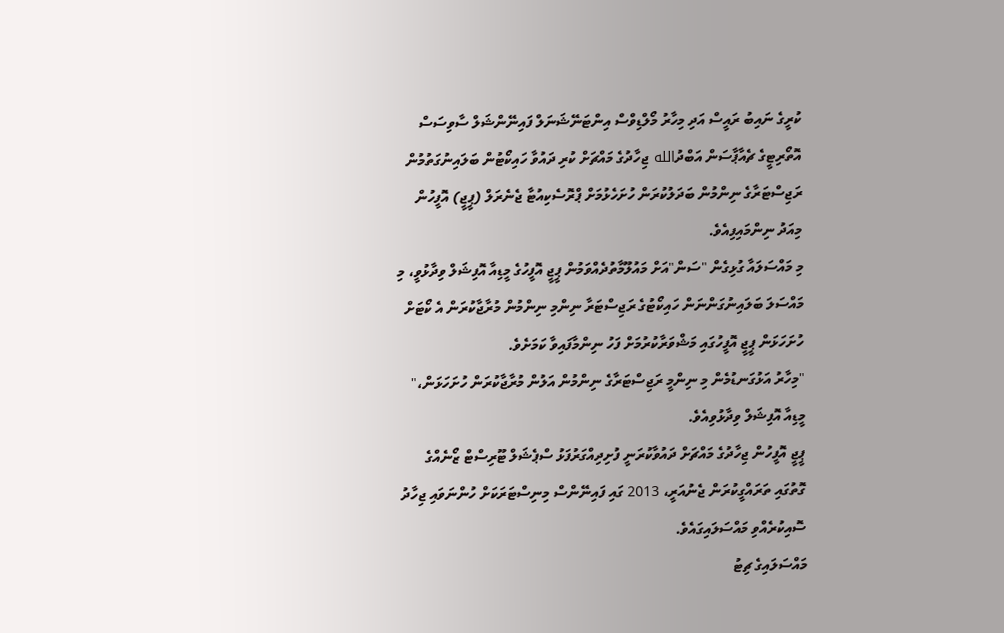ކުރީގެ ނައިބު ރައީސް އަދި މިހާރު މޯލްޑިވްސް އިންޓަނޭޝަނަލް ފައިނޭންޝަލް ސާވިސަސް އޮތޯރިޓީގެ ޗެއާޕާސަން އަބްދުالله ޖިހާދުގެ މައްޗަށް ކުރި ދައުވާ ހައިކޯޓުން ބަލައިނުގަތުމުން ރަޖިސްޓަރާގެ ނިންމުން ބަދަލުކުރަން ހުށަހެޅުމަށް ޕްރޮސެކިއުޓާ ޖެނެރަލް (ޕީޖީ) އޮފީހުން މިއަދު ނިންމައިފިއެވެ.
މި މައްސަލައާ ގުޅިގެން "ސަން"އަށް މައުލޫމާތުދެއްވަމުން ޕީޖީ އޮފީހުގެ މީޑިއާ އޮފިޝަލް ވިދާޅުވީ، މި މައްސަލަ ބަލައިނުގަންނަން ހައިކޯޓުގެ ރަޖިސްޓަރާ ނިންމި ނިންމުން މުރާޖާކުރަން އެ ކޯޓަށް ހުށަހަޅަން ޕީޖީ އޮފީހުގައި މަޝްވަރާކުރުމަށް ފަހު ނިންމާފައިވާ ކަމަށެވެ.
"މިހާރު އަޅުގަނޑުމެން މި ނިންމީ ރަޖިސްޓަރާގެ ނިންމުން އަލުން މުރާޖާކުރަން ހުށަހަޅަން،" މީޑިއާ އޮފިޝަލް ވިދާޅުވިއެވެ.
ޕީޖީ އޮފީހުން ޖިހާދުގެ މައްޗަށް ދައުވާކުރަނީ ފުށިދިއްގަރުފަޅު ސްޕެޝަލް ޓޫރިސްޓް ޒޯނެއްގެ ގޮތުގައި ތަރައްގީކުރަން ޖެނުއަރީ، 2013 ގައި ފައިނޭންސް މިނިސްޓަރަކަށް ހުންނަވައި ޖިހާދު ސޮއިކުރެއްވި މައްސަލައިގައެވެ.
މައްސަލައިގެ ޗިޓު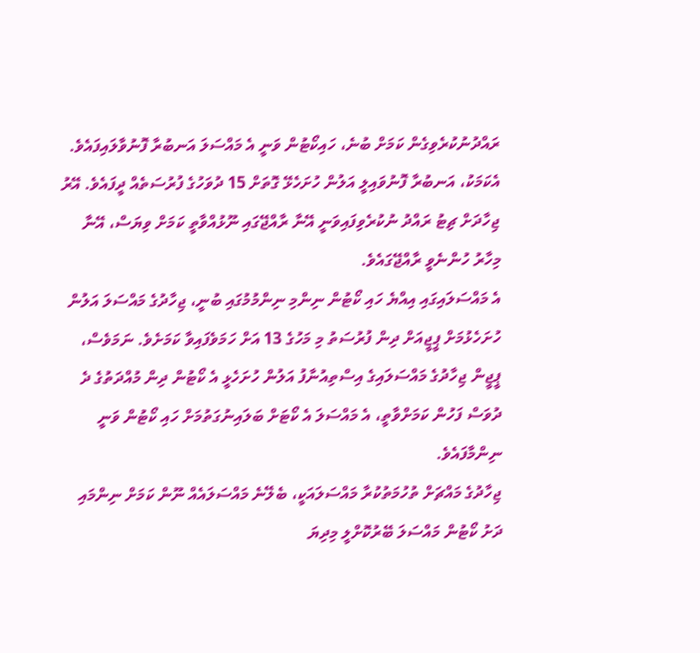ރައްދުނުކުރެވިގެން ކަމަށް ބުނެ، ހައިކޯޓުން ވަނީ އެ މައްސަލަ އަނބުރާ ފޮނުވާލައިފައެވެ.
އެކަމަކު، އަނބުރާ ފޮނުވައިލީ އަލުން ހުށަހެޅޭ ގޮތަށް 15 ދުވަހުގެ ފުރުސަތެއް ދީފައެވެ. އޭރު ޖިހާދަށް ޗިޓު ރައްދު ނުކުރެވިފައިވަނީ އޭނާ ރާއްޖޭގައި ނޫޅުއްވާތީ ކަމަށް ވިޔަސް، އޭނާ މިހާރު ހުންނެވީ ރާއްޖޭގައެވެ.
އެ މައްސަލައިގައި އިއްޔެ ހައި ކޯޓުން ނިންމި ނިންމުމުގައި ބުނީ، ޖިހާދުގެ މައްސަލަ އަލުން ހުށަހެޅުމަށް ޕީޖީއަށް ދިން ފުރުސަތު މި މަހުގެ 13 އަށް ހަމަވެފައިވާ ކަމަށެވެ. ނަމަވެސް، ޕީޖީން ޖިހާދުގެ މައްސަލައިގެ އިސްތިއުނާފު އަލުން ހުށަހެޅީ އެ ކޯޓުން ދިން މުއްދަތުގެ ދެ ދުވަސް ފަހުން ކަމަށްވާތީ، އެ މައްސަލަ އެ ކޯޓަށް ބަލައިނުގަތުމަށް ހައި ކޯޓުން ވަނީ ނިންމާފައެވެ.
ޖިހާދުގެ މައްޗަށް ތުހުމަތުކުރާ މައްސަލައަކީ، ބެލޭނެ މައްސަލައެއް ނޫން ކަމަށް ނިންމައި ދަށު ކޯޓުން މައްސަލަ ބޭރުކޮށްލީ މިދިޔަ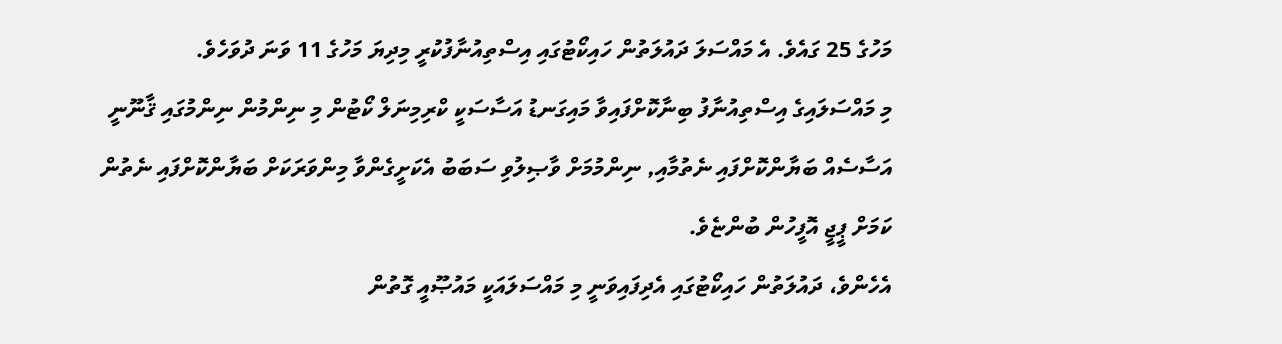މަހުގެ 25 ގައެވެ. އެ މައްސަލަ ދައުލަތުން ހައިކޯޓުގައި އިސްތިއުނާފުކުރީ މިދިޔަ މަހުގެ 11 ވަނަ ދުވަހެވެ.
މި މައްސަލައިގެ އިސްތިއުނާފު ބިނާކޮށްފައިވާ މައިގަނޑު އަސާސަކީ ކްރިމިނަލް ކޯޓުން މި ނިންމުން ނިންމުގައި ޤާނޫނީ އަސާސެއް ބަޔާންކޮށްފައި ނެތުމާއި, ނިންމުމަށް ވާޞިލުވި ސަބަބު އެކަށީގެންވާ މިންވަރަކަށް ބަޔާންކޮށްފައި ނެތުން ކަމަށް ޕީޖީ އޮފީހުން ބުންޏެވެ.
އެހެންވެ، ދައުލަތުން ހައިކޯޓުގައި އެދިފައިވަނީ މި މައްސަލައަކީ މައުޞޫއީ ގޮތުން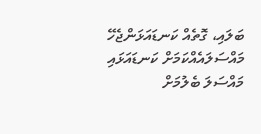ބަލައި، ގޮތެއް ކަނޑައަޅަންޖެހޭ މައްސަލައެއްކަމަށް ކަނޑައަޅައި މައްސަލަ ބެލުމަށް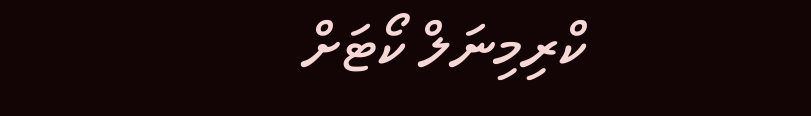ކްރިމިނަލް ކޯޓަށް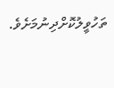ތަހުވީލުކޮށްދިނުމަށެވެ.